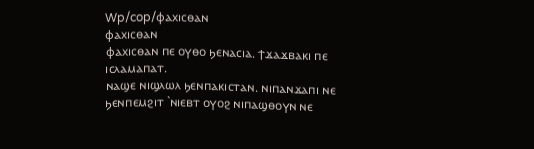Wp/cop/ⲫⲁⲭⲓⲥⲑⲁⲛ
ⲫⲁⲭⲓⲥⲑⲁⲛ
ⲫⲁⲭⲓⲥⲑⲁⲛ ⲡⲉ ⲟⲩⲑⲟ ϧⲉⲛⲁⲥⲓⲁ. ϯϫⲁϫⲃⲁⲕⲓ ⲡⲉ ⲓⲥⲗⲁⲙⲁⲡⲁⲧ.
ⲛⲁϣⲉ ⲛⲓϣⲗⲱⲗ ϧⲉⲛⲡⲁⲕⲓⲥⲧⲁⲛ. ⲛⲓⲡⲁⲛϫⲁⲡⲓ ⲛⲉ ϧⲉⲛⲡⲉⲙϩⲓⲧ `ⲛⲓⲉⲃⲧ ⲟⲩⲟϩ ⲛⲓⲡⲁϣⲑⲟⲩⲛ ⲛⲉ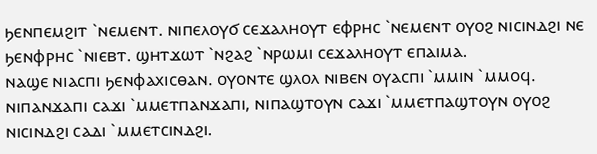ϧⲉⲛⲡⲉⲙϩⲓⲧ `ⲛⲉⲙⲉⲛⲧ. ⲛⲓⲡⲉⲗⲟⲩϭ ⲥⲉϫⲁⲗⲏⲟⲩⲧ ⲉⲫⲣⲏⲥ `ⲛⲉⲙⲉⲛⲧ ⲟⲩⲟϩ ⲛⲓⲥⲓⲛⲇϩⲓ ⲛⲉ ϧⲉⲛⲫⲣⲏⲥ `ⲛⲓⲉⲃⲧ. ϣⲏⲧϫⲱⲧ `ⲛϩⲁϩ `ⲛⲣⲱⲙⲓ ⲥⲉϫⲁⲗⲏⲟⲩⲧ ⲉⲡⲁⲓⲙⲁ.
ⲛⲁϣⲉ ⲛⲓⲁⲥⲡⲓ ϧⲉⲛⲫⲁⲭⲓⲥⲑⲁⲛ. ⲟⲩⲟⲛⲧⲉ ϣⲗⲟⲗ ⲛⲓⲃⲉⲛ ⲟⲩⲁⲥⲡⲓ `ⲙⲙⲓⲛ `ⲙⲙⲟϥ. ⲛⲓⲡⲁⲛϫⲁⲡⲓ ⲥⲁϫⲓ `ⲙⲙⲉⲧⲡⲁⲛϫⲁⲡⲓ, ⲛⲓⲡⲁϣⲧⲟⲩⲛ ⲥⲁϫⲓ `ⲙⲙⲉⲧⲡⲁϣⲧⲟⲩⲛ ⲟⲩⲟϩ ⲛⲓⲥⲓⲛⲇϩⲓ ⲥⲁⲇⲓ `ⲙⲙⲉⲧⲥⲓⲛⲇϩⲓ.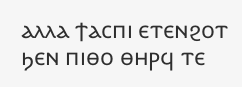ⲁⲗⲗⲁ ϯⲁⲥⲡⲓ ⲉⲧⲉⲛϩⲟⲧ ϧⲉⲛ ⲡⲓⲑⲟ ⲑⲏⲣϥ ⲧⲉ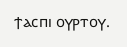ϯⲁⲥⲡⲓ ⲟⲩⲣⲧⲟⲩ.